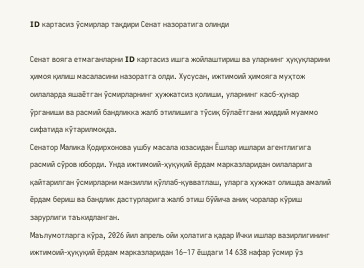ID картасиз ўсмирлар тақдири Сенат назоратига олинди

Сенат вояга етмаганларни ID картасиз ишга жойлаштириш ва уларнинг ҳуқуқларини ҳимоя қилиш масаласини назоратга олди. Хусусан, ижтимоий ҳимояга муҳтож оилаларда яшаётган ўсмирларнинг ҳужжатсиз қолиши, уларнинг касб-ҳунар ўрганиши ва расмий бандликка жалб этилишига тўсиқ бўлаётгани жиддий муаммо сифатида кўтарилмоқда.
Сенатор Малика Қодирхонова ушбу масала юзасидан Ёшлар ишлари агентлигига расмий сўров юборди. Унда ижтимоий-ҳуқуқий ёрдам марказларидан оилаларига қайтарилган ўсмирларни манзилли қўллаб-қувватлаш, уларга ҳужжат олишда амалий ёрдам бериш ва бандлик дастурларига жалб этиш бўйича аниқ чоралар кўриш зарурлиги таъкидланган.
Маълумотларга кўра, 2026 йил апрель ойи ҳолатига қадар Ички ишлар вазирлигининг ижтимоий-ҳуқуқий ёрдам марказларидан 16–17 ёшдаги 14 638 нафар ўсмир ўз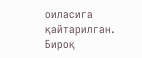оиласига қайтарилган. Бироқ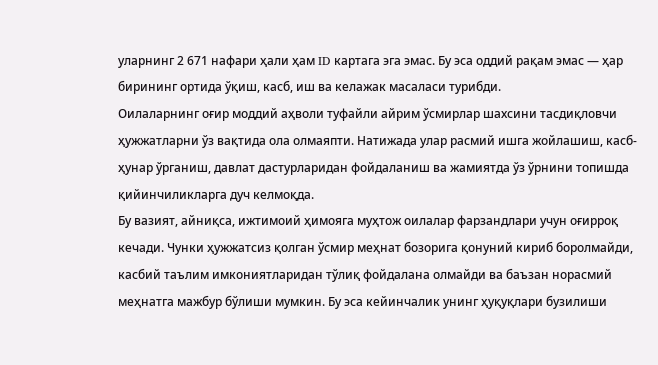уларнинг 2 671 нафари ҳали ҳам ID картага эга эмас. Бу эса оддий рақам эмас — ҳар бирининг ортида ўқиш, касб, иш ва келажак масаласи турибди.
Оилаларнинг оғир моддий аҳволи туфайли айрим ўсмирлар шахсини тасдиқловчи ҳужжатларни ўз вақтида ола олмаяпти. Натижада улар расмий ишга жойлашиш, касб-ҳунар ўрганиш, давлат дастурларидан фойдаланиш ва жамиятда ўз ўрнини топишда қийинчиликларга дуч келмоқда.
Бу вазият, айниқса, ижтимоий ҳимояга муҳтож оилалар фарзандлари учун оғирроқ кечади. Чунки ҳужжатсиз қолган ўсмир меҳнат бозорига қонуний кириб боролмайди, касбий таълим имкониятларидан тўлиқ фойдалана олмайди ва баъзан норасмий меҳнатга мажбур бўлиши мумкин. Бу эса кейинчалик унинг ҳуқуқлари бузилиши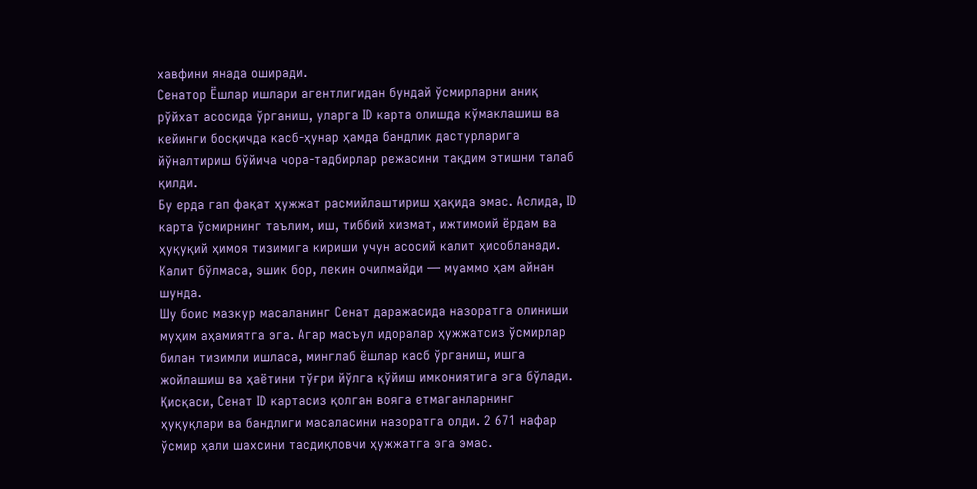хавфини янада оширади.
Сенатор Ёшлар ишлари агентлигидан бундай ўсмирларни аниқ рўйхат асосида ўрганиш, уларга ID карта олишда кўмаклашиш ва кейинги босқичда касб-ҳунар ҳамда бандлик дастурларига йўналтириш бўйича чора-тадбирлар режасини тақдим этишни талаб қилди.
Бу ерда гап фақат ҳужжат расмийлаштириш ҳақида эмас. Аслида, ID карта ўсмирнинг таълим, иш, тиббий хизмат, ижтимоий ёрдам ва ҳуқуқий ҳимоя тизимига кириши учун асосий калит ҳисобланади. Калит бўлмаса, эшик бор, лекин очилмайди — муаммо ҳам айнан шунда.
Шу боис мазкур масаланинг Сенат даражасида назоратга олиниши муҳим аҳамиятга эга. Агар масъул идоралар ҳужжатсиз ўсмирлар билан тизимли ишласа, минглаб ёшлар касб ўрганиш, ишга жойлашиш ва ҳаётини тўғри йўлга қўйиш имкониятига эга бўлади.
Қисқаси, Сенат ID картасиз қолган вояга етмаганларнинг ҳуқуқлари ва бандлиги масаласини назоратга олди. 2 671 нафар ўсмир ҳали шахсини тасдиқловчи ҳужжатга эга эмас.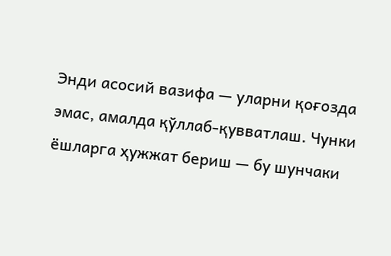Энди асосий вазифа — уларни қоғозда эмас, амалда қўллаб-қувватлаш. Чунки ёшларга ҳужжат бериш — бу шунчаки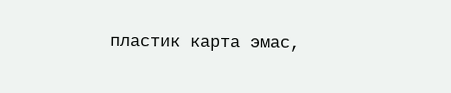пластик карта эмас,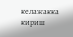келажакка кириш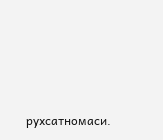рухсатномаси.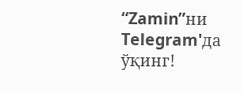“Zamin”ни Telegram'да ўқинг!